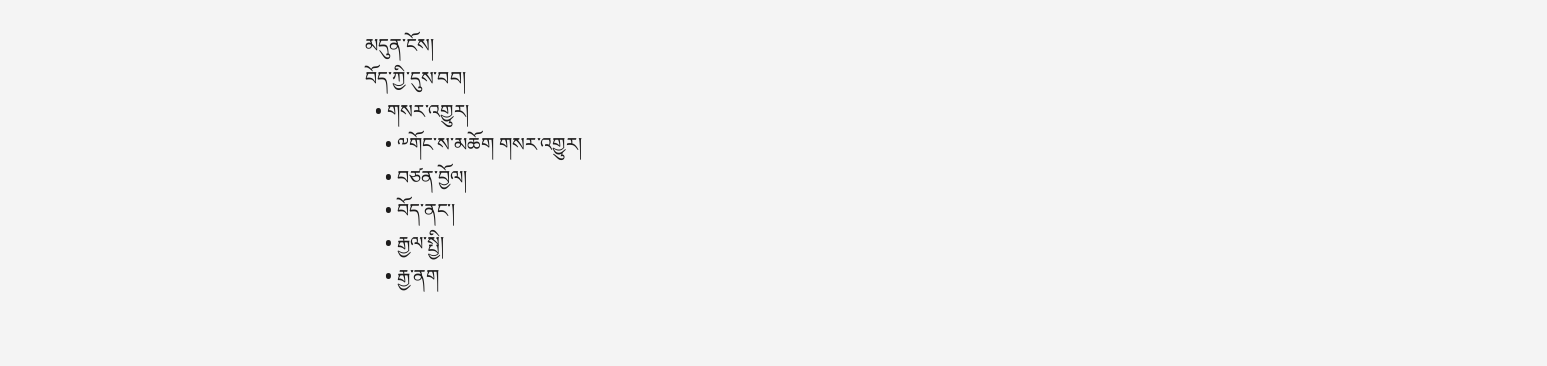མདུན་ངོས།
བོད་ཀྱི་དུས་བབ།
  • གསར་འགྱུར།
    • ༸གོང་ས་མཆོག གསར་འགྱུར།
    • བཙན་བྱོལ།
    • བོད་ནང་།
    • རྒྱལ་སྤྱི།
    • རྒྱ་ནག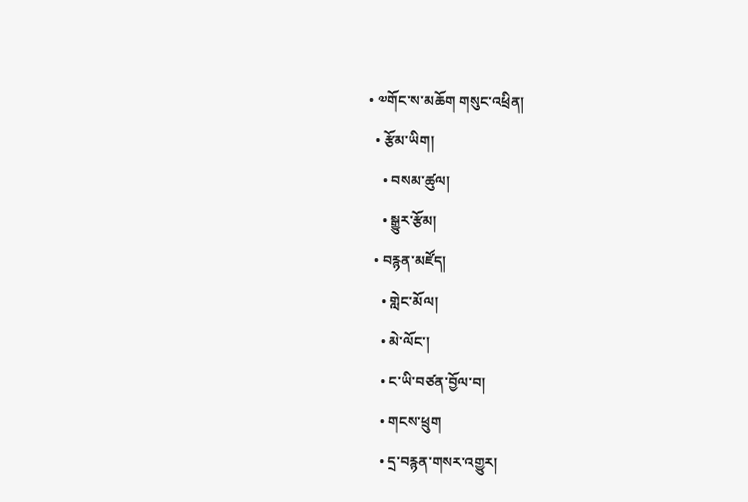• ༧གོང་ས་མཆོག གསུང་འཕྲིན།
  • རྩོམ་ཡིག།
    • བསམ་ཚུལ།
    • སྒྱུར་རྩོམ།
  • བརྙན་མཛོད།
    • གླེང་མོལ།
    • མེ་ལོང་།
    • ང་ཡི་བཙན་བྱོལ་བ།
    • གངས་ཕྲུག
    • དྲ་བརྙན་གསར་འགྱུར།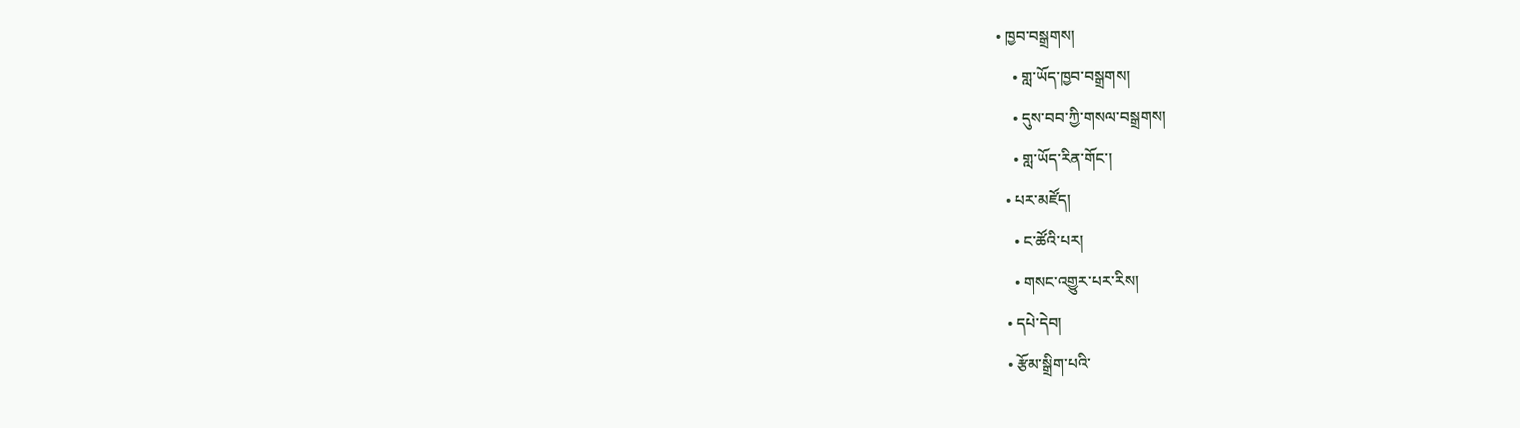• ཁྱབ་བསྒྲགས།
    • གླ་ཡོད་ཁྱབ་བསྒྲགས།
    • དུས་བབ་ཀྱི་གསལ་བསྒྲགས།
    • གླ་ཡོད་རིན་གོང་།
  • པར་མཛོད།
    • ང་ཚོའི་པར།
    • གསང་འགྱུར་པར་རིས།
  • དཔེ་དེབ།
  • རྩོམ་སྒྲིག་པའི་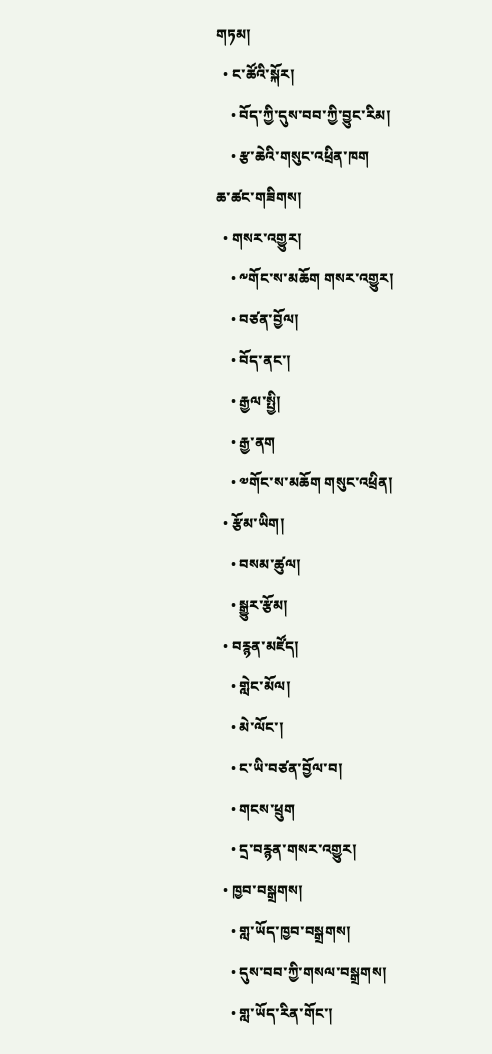གཏམ།
  • ང་ཚོའི་སྐོར།
    • བོད་ཀྱི་དུས་བབ་ཀྱི་བྱུང་རིམ།
    • རྩ་ཆེའི་གསུང་འཕྲིན་ཁག
ཆ་ཚང་གཟིགས།
  • གསར་འགྱུར།
    • ༸གོང་ས་མཆོག གསར་འགྱུར།
    • བཙན་བྱོལ།
    • བོད་ནང་།
    • རྒྱལ་སྤྱི།
    • རྒྱ་ནག
    • ༧གོང་ས་མཆོག གསུང་འཕྲིན།
  • རྩོམ་ཡིག།
    • བསམ་ཚུལ།
    • སྒྱུར་རྩོམ།
  • བརྙན་མཛོད།
    • གླེང་མོལ།
    • མེ་ལོང་།
    • ང་ཡི་བཙན་བྱོལ་བ།
    • གངས་ཕྲུག
    • དྲ་བརྙན་གསར་འགྱུར།
  • ཁྱབ་བསྒྲགས།
    • གླ་ཡོད་ཁྱབ་བསྒྲགས།
    • དུས་བབ་ཀྱི་གསལ་བསྒྲགས།
    • གླ་ཡོད་རིན་གོང་།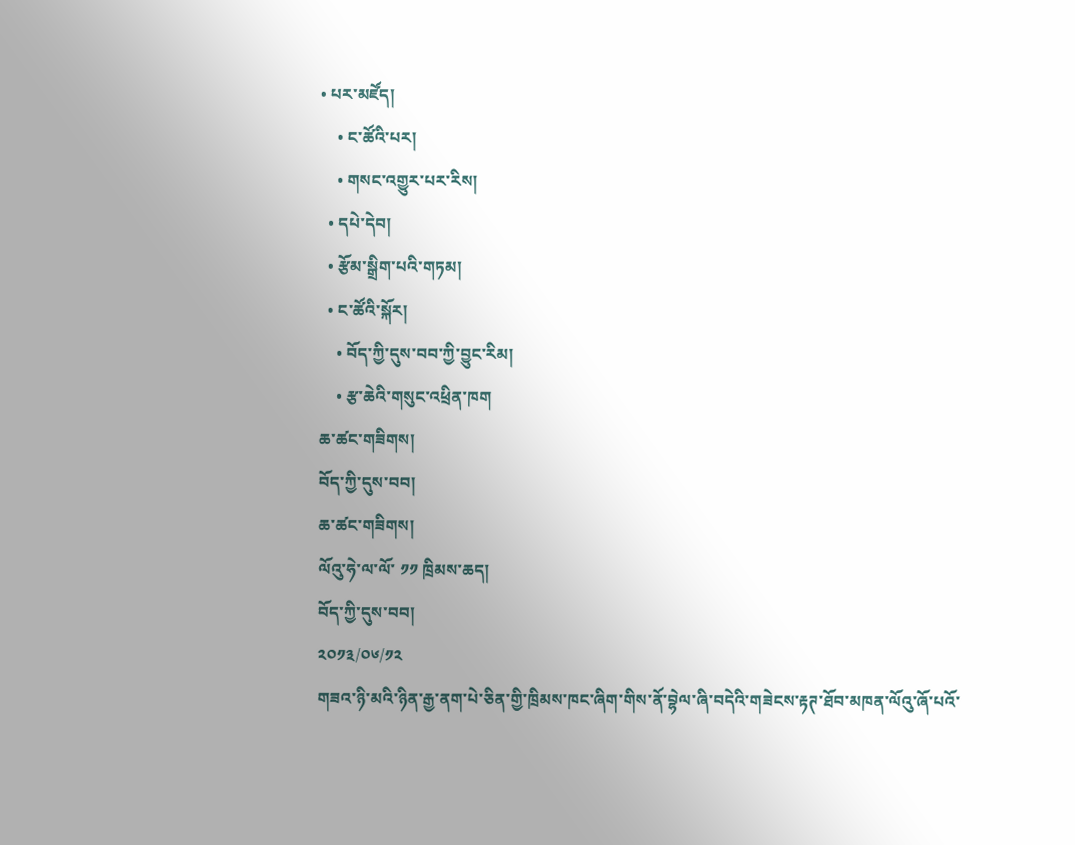• པར་མཛོད།
    • ང་ཚོའི་པར།
    • གསང་འགྱུར་པར་རིས།
  • དཔེ་དེབ།
  • རྩོམ་སྒྲིག་པའི་གཏམ།
  • ང་ཚོའི་སྐོར།
    • བོད་ཀྱི་དུས་བབ་ཀྱི་བྱུང་རིམ།
    • རྩ་ཆེའི་གསུང་འཕྲིན་ཁག
ཆ་ཚང་གཟིགས།
བོད་ཀྱི་དུས་བབ།
ཆ་ཚང་གཟིགས།
ལོའུ་ཧེ་ལ་ལོ་ ༡༡ ཁྲིམས་ཆད།
བོད་ཀྱི་དུས་བབ།
༢༠༡༣/༠༦/༡༢
གཟའ་ཉི་མའི་ཉིན་རྒྱ་ནག་པེ་ཅིན་གྱི་ཁྲིམས་ཁང་ཞིག་གིས་ནོ་བྷེལ་ཞི་བདེའི་གཟེངས་རྟཊ་ཐོབ་མཁན་ལོའུ་ཞོ་པའོ་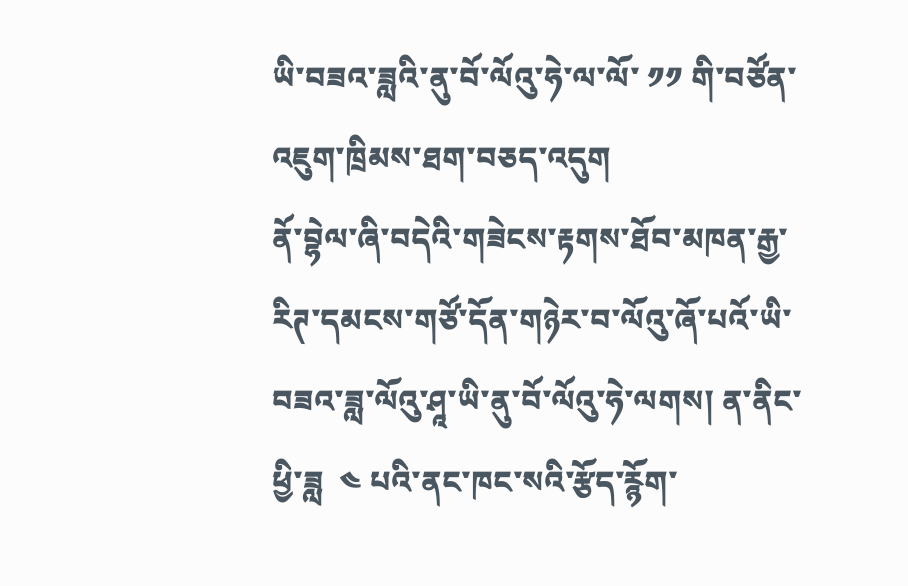ཡི་བཟའ་ཟླའི་ནུ་བོ་ལོའུ་ཧེ་ལ་ལོ་ ༡༡ གི་བཙོན་འཇུག་ཁྲིམས་ཐག་བཅད་འདུག
ནོ་བྷེལ་ཞི་བདེའི་གཟེངས་རྟགས་ཐོབ་མཁན་རྒྱ་རིཊ་དམངས་གཙོ་དོན་གཉེར་བ་ལོའུ་ཞོ་པའོ་ཡི་བཟའ་ཟླ་ལོའུ་ཤཱ་ཡི་ནུ་བོ་ལོའུ་ཧེ་ལགས། ན་ནིང་ཕྱི་ཟླ  ༤ པའི་ནང་ཁང་སའི་རྩོད་རྙོག་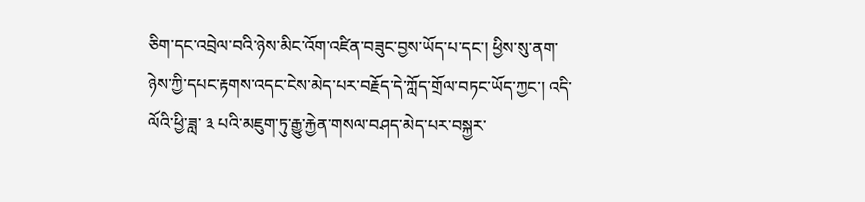ཅིག་དང་འབྲེལ་བའི་ཉེས་མིང་འོག་འཛིན་བཟུང་བྱས་ཡོད་པ་དང་། ཕྱིས་སུ་ནག་ཉེས་ཀྱི་དཔང་རྟགས་འདང་ངེས་མེད་པར་བརྗོད་དེ་ཀློད་གྲོལ་བཏང་ཡོད་ཀྱང་། འདི་ལོའི་ཕྱི་ཟླ་ ༣ པའི་མཇུག་ཏུ་རྒྱུ་རྐྱེན་གསལ་བཤད་མེད་པར་བསྐྱར་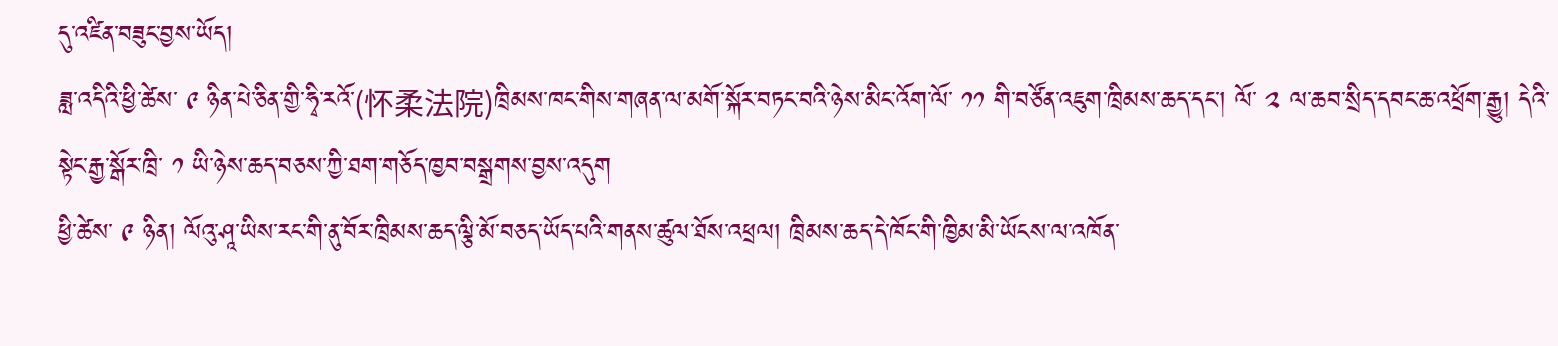དུ་འཛིན་བཟུང་བྱས་ཡོད།
ཟླ་འདིའི་ཕྱི་ཚེས་ ༩ ཉིན་པེ་ཅིན་གྱི་ཧྭི་རའོ་(怀柔法院)ཁྲིམས་ཁང་གིས་གཞན་ལ་མགོ་སྐོར་བཏང་བའི་ཉེས་མིང་འོག་ལོ་ ༡༡ གི་བཙོན་འཇུག་ཁྲིམས་ཆད་དང་། ལོ་ ༢ ལ་ཆབ་སྲིད་དབང་ཆ་འཕྲོག་རྒྱུ། དེའི་སྟེང་རྒྱ་སྒོར་ཁྲི་ ༡ ཡི་ཉེས་ཆད་བཅས་ཀྱི་ཐག་གཅོད་ཁྱབ་བསྒྲགས་བྱས་འདུག
ཕྱི་ཚེས་ ༩ ཉིན། ལོའུ་ཤཱ་ཡིས་རང་གི་ནུ་བོར་ཁྲིམས་ཆད་ལྕི་མོ་བཅད་ཡོད་པའི་གནས་ཚུལ་ཐོས་འཕྲལ། ཁྲིམས་ཆད་དེ་ཁོང་གི་ཁྱིམ་མི་ཡོངས་ལ་འཁོན་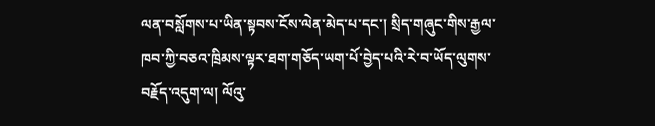ལན་བསློགས་པ་ཡིན་སྟབས་ངོས་ལེན་མེད་པ་དང་། སྲིད་གཞུང་གིས་རྒྱལ་ཁབ་ཀྱི་བཅའ་ཁྲིམས་ལྟར་ཐག་གཅོད་ཡག་པོ་བྱེད་པའི་རེ་བ་ཡོད་ལུགས་བརྗོད་འདུག་ལ། ལོའུ་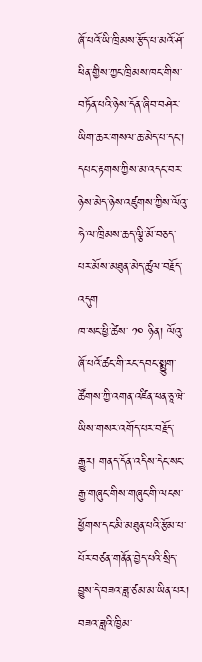ཞོ་པའོ་ཡི་ཁྲིམས་རྩོད་པ་མའོ་ཤོ་ཕིན་གྱིས་ཀྱང་ཁྲིམས་ཁང་གིས་བཏོན་པའི་ཉེས་དོན་ཞིབ་བཤེར་ཡིག་ཆར་གསལ་ཆ་མེད་པ་དང་། དཔང་རྟགས་ཀྱིས་མ་འདང་བར་ཉེས་མེད་ཉེས་འཛུགས་ཀྱིས་ལོའུ་ཧེ་ལ་ཁྲིམས་ཆད་ལྕི་མོ་བཅད་པར་མོས་མཐུན་མེད་ཚུལ་བརྗོད་འདུག
ཁ་སང་ཕྱི་ཚེས་ ༡༠ ཉིན། ལོའུ་ཞོ་པའོ་ཚང་གི་རང་དབང་སྨྱུག་ཚོགས་ཀྱི་འགན་འཛིན་ཕན་ཅཱ་ཝེ་ཡིས་གསར་འགོད་པར་བརྗོད་རྒྱུར། གནད་དོན་འདིས་དེང་སང་རྒྱ་གཞུང་གིས་གཞུང་གི་ལངས་ཕྱོགས་དང་མི་མཐུན་པའི་རྩོམ་པ་པོར་བཙན་གནོན་བྱེད་པའི་སྲིད་བྱུས་དེ་བཟའ་ཟླ་ཙམ་མ་ཡིན་པར། བཟའ་ཟླའི་ཁྱིམ་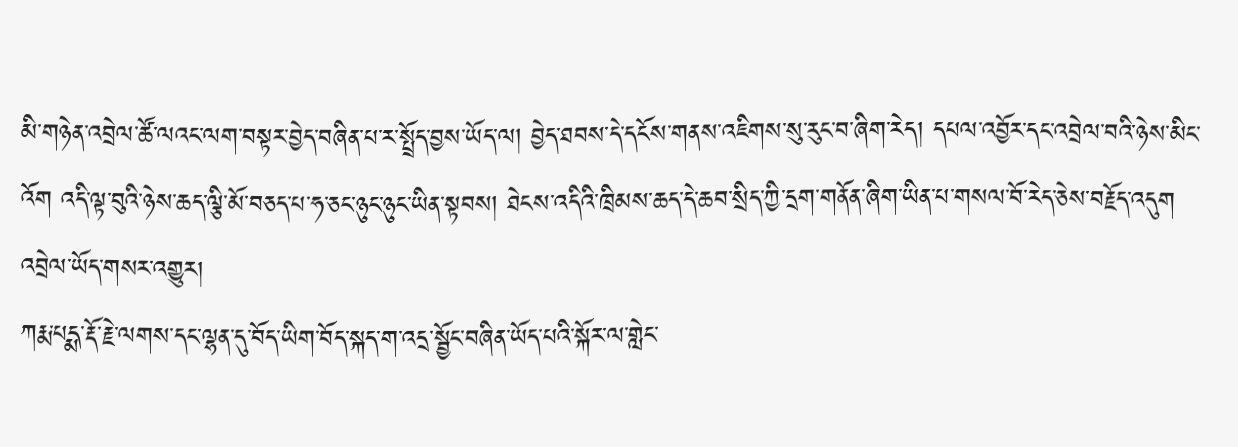མི་གཉེན་འབྲེལ་ཚོ་ལའང་ལག་བསྟར་བྱེད་བཞིན་པ་ར་སྤྲོད་བྱས་ཡོད་ལ། བྱེད་ཐབས་དེ་དངོས་གནས་འཇིགས་སུ་རུང་བ་ཞིག་རེད། དཔལ་འབྱོར་དང་འབྲེལ་བའི་ཉེས་མིང་འོག འདི་ལྟ་བུའི་ཉེས་ཆད་ལྕི་མོ་བཅད་པ་ཧ་ཅང་ཉུང་ཉུང་ཡིན་སྟབས། ཐེངས་འདིའི་ཁྲིམས་ཆད་དེ་ཆབ་སྲིད་ཀྱི་དྲག་གནོན་ཞིག་ཡིན་པ་གསལ་བོ་རེད་ཅེས་བརྗོད་འདུག
འབྲེལ་ཡོད་གསར་འགྱུར།
ཀརྨ་པདྨ་རྡོ་རྗེ་ལགས་དང་ལྷན་དུ་བོད་ཡིག་བོད་སྐད་ག་འདྲ་སྦྱོང་བཞིན་ཡོད་པའི་སྐོར་ལ་གླེང་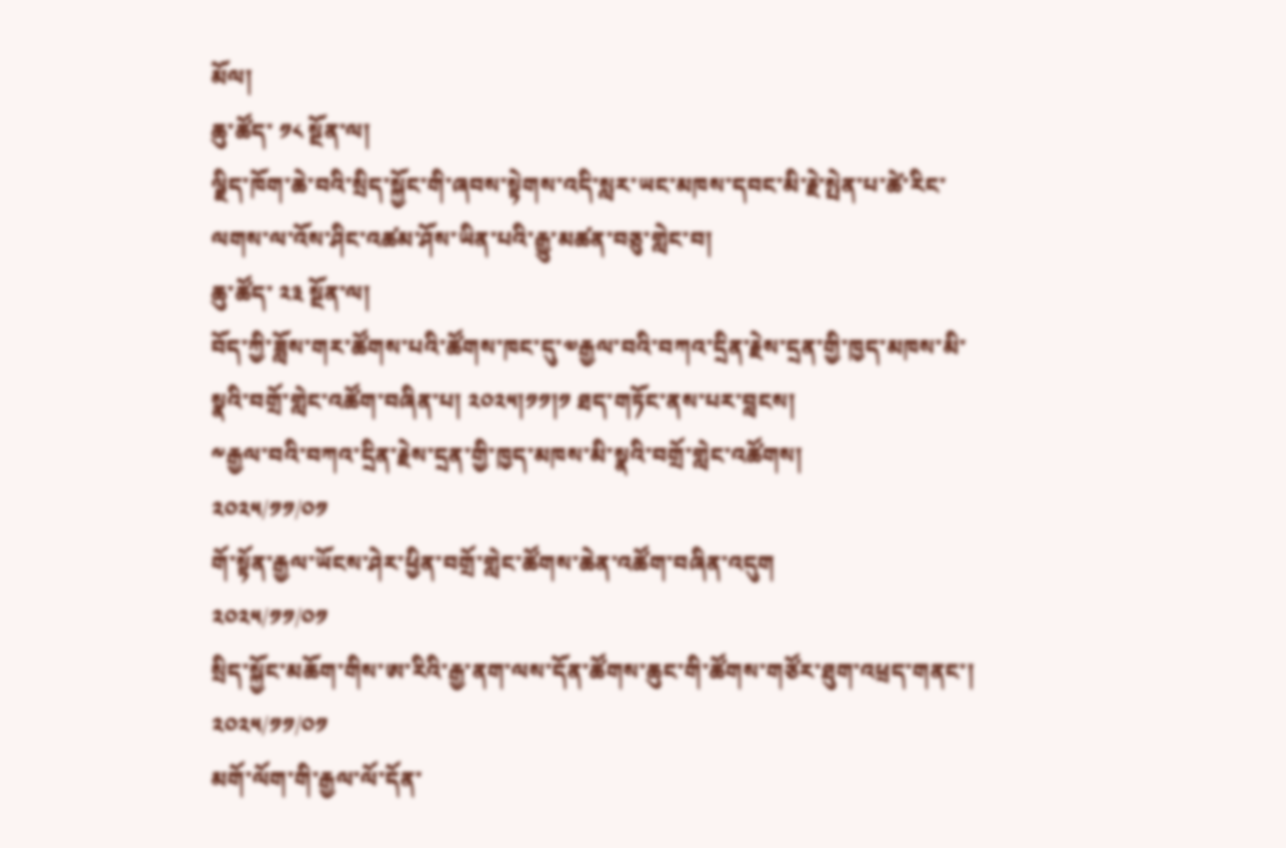མོལ།
ཆུ་ཚོད་ ༡༨ སྔོན་ལ།
ལྗིད་ཁོག་ཆེ་བའི་སྲིད་སྐྱོང་གི་ཞབས་སྟེགས་འདི་སླར་ཡང་མཁས་དབང་མི་རྗེ་སྤེན་པ་ཚེ་རིང་ལགས་ལ་འོས་ཤིང་འཚམ་ཤོས་ཡིན་པའི་རྒྱུ་མཚན་བཅུ་གླེང་བ།
ཆུ་ཚོད་ ༢༣ སྔོན་ལ།
བོད་ཀྱི་ཟློས་གར་ཚོགས་པའི་ཚོགས་ཁང་དུ་༧རྒྱལ་བའི་བཀའ་དྲིན་རྗེས་དྲན་གྱི་ཁྱད་མཁས་མི་སྣའི་བགྲོ་གླེང་འཚོག་བཞིན་པ། ༢༠༢༥།༡༡།༡ ཐད་གཏོང་ནས་པར་བླངས།
༸རྒྱལ་བའི་བཀའ་དྲིན་རྗེས་དྲན་གྱི་ཁྱད་མཁས་མི་སྣའི་བགྲོ་གླེང་འཚོགས།
༢༠༢༥/༡༡/༠༡
གོ་སྟོན་རྒྱལ་ཡོངས་ཤེར་ཕྱིན་བགྲོ་གླེང་ཚོགས་ཆེན་འཚོག་བཞིན་འདུག
༢༠༢༥/༡༡/༠༡
སྲིད་སྐྱོང་མཆོག་གིས་ཨ་རིའི་རྒྱ་ནག་ལས་དོན་ཚོགས་ཆུང་གི་ཚོགས་གཙོར་ཐུག་འཕྲད་གནང་།
༢༠༢༥/༡༡/༠༡
མགོ་ལོག་གི་རྒྱལ་ལོ་དོན་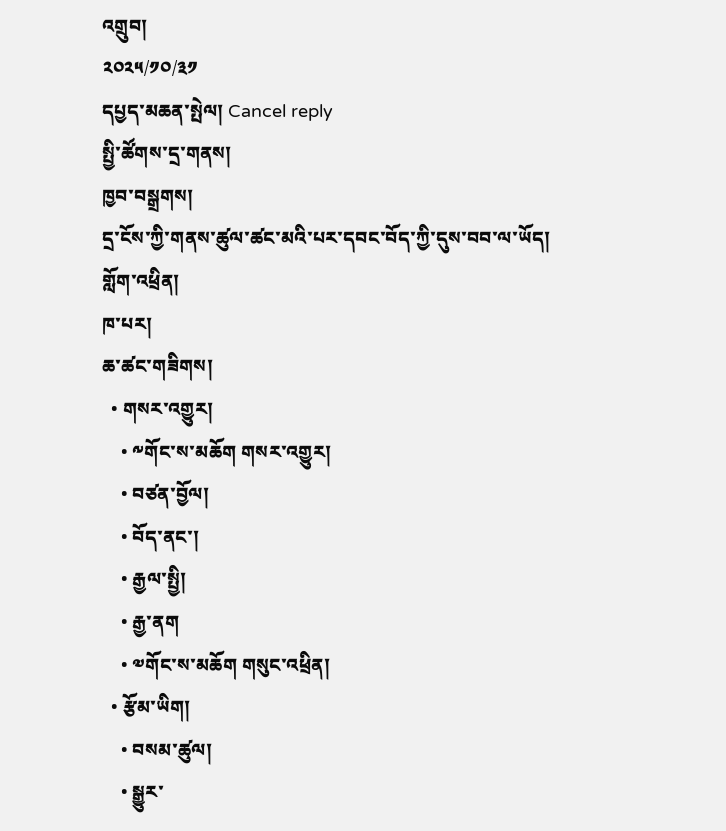འགྲུབ།
༢༠༢༥/༡༠/༣༡
དཔྱད་མཆན་སྤེལ། Cancel reply
སྤྱི་ཚོགས་དྲ་གནས།
ཁྱབ་བསྒྲགས།
དྲ་ངོས་ཀྱི་གནས་ཚུལ་ཚང་མའི་པར་དབང་བོད་ཀྱི་དུས་བབ་ལ་ཡོད།
གློག་འཕྲིན།
ཁ་པར།
ཆ་ཚང་གཟིགས།
  • གསར་འགྱུར།
    • ༸གོང་ས་མཆོག གསར་འགྱུར།
    • བཙན་བྱོལ།
    • བོད་ནང་།
    • རྒྱལ་སྤྱི།
    • རྒྱ་ནག
    • ༧གོང་ས་མཆོག གསུང་འཕྲིན།
  • རྩོམ་ཡིག།
    • བསམ་ཚུལ།
    • སྒྱུར་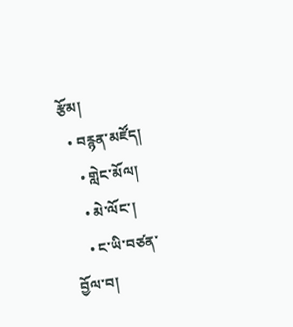རྩོམ།
  • བརྙན་མཛོད།
    • གླེང་མོལ།
    • མེ་ལོང་།
    • ང་ཡི་བཙན་བྱོལ་བ།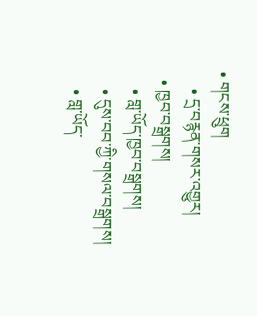• གངས་ཕྲུག
    • དྲ་བརྙན་གསར་འགྱུར།
  • ཁྱབ་བསྒྲགས།
    • གླ་ཡོད་ཁྱབ་བསྒྲགས།
    • དུས་བབ་ཀྱི་གསལ་བསྒྲགས།
    • གླ་ཡོད་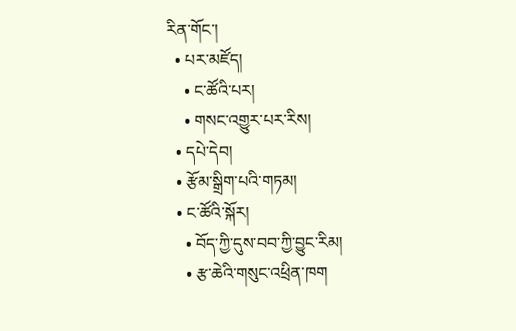རིན་གོང་།
  • པར་མཛོད།
    • ང་ཚོའི་པར།
    • གསང་འགྱུར་པར་རིས།
  • དཔེ་དེབ།
  • རྩོམ་སྒྲིག་པའི་གཏམ།
  • ང་ཚོའི་སྐོར།
    • བོད་ཀྱི་དུས་བབ་ཀྱི་བྱུང་རིམ།
    • རྩ་ཆེའི་གསུང་འཕྲིན་ཁག